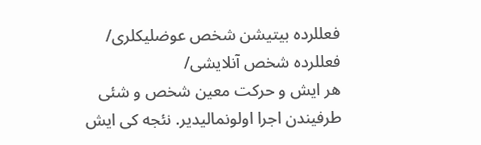فعللرده بیتیشن شخص عوضلیکلری/ فعللرده شخص آنلایشی/
هر ایش و حرکت معین شخص و شئی طرفیندن اجرا اولونمالیدیر. نئجه کی ایش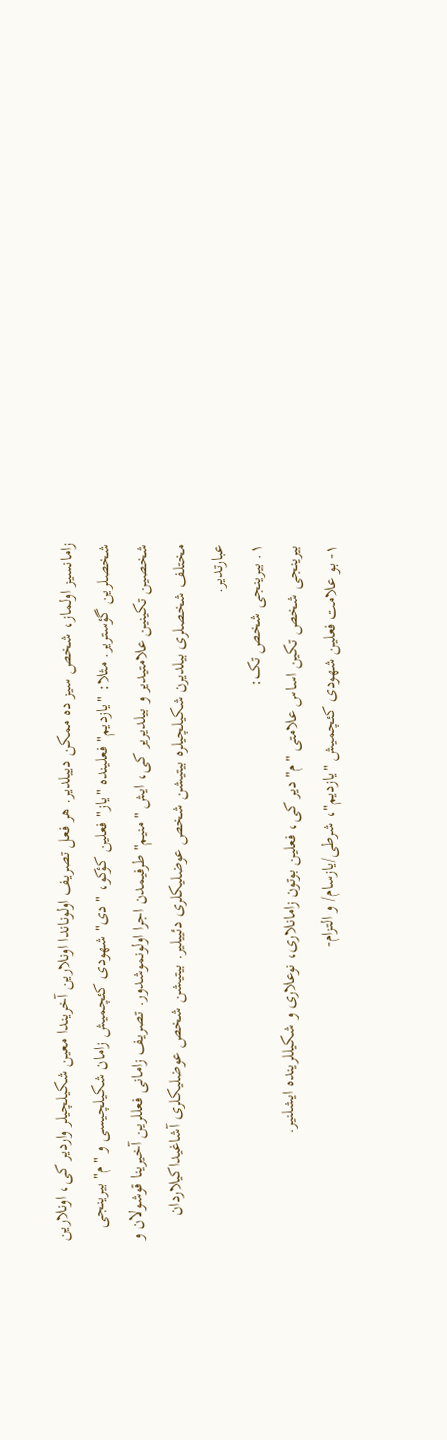زامانسیز اولماز، شخص سیز ده ممکن دییلدیر. هر فعل تصریف اولوناندا اونلارین آخریندا معین شکیلچیلر واردیر کی، اونلارین شخصلرین گؤستریر. مثلا: "یازدیم" فعلینده "یاز" فعلین کؤکو، "دی" شهودی کئچمیش زامان شکیلچیسی و "م" بیرینجی شخصین تکینین علامتیدیر و بیلدیریر کی، ایش "منیم" طرفیمدن اجرا اولونموشدور. تصریف زامانی فعللرین آخیرینا قوشولان و مختلف شخصلری بیلدیرن شکیلچیلره بیتیشن شخص عوضلیکلری دئییلیر. بیتیشن شخص عوضلیکلری آشاغیداکیلاردان عبارتدیر.
١. بیرینجی شخص تک:
بیرینجی شخص تکین اساس علامتی "م" دیر کی، فعلین بوتون زامانلاری، نوعلاری و شکیللرینده ایشلنیر.
١- بو علامت فعلین شهودی کئچمیش "یازدیم"، شرطی/یازسام/ و التزام-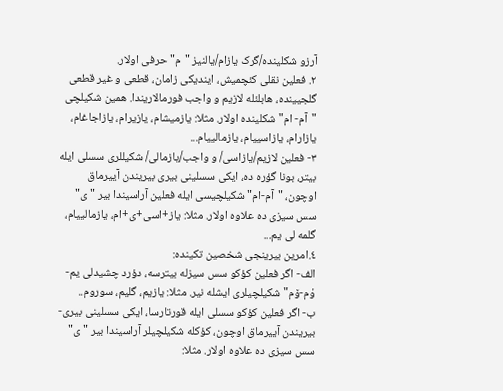آرزو شکلینده/گرک یازام/یالنیز "م" حرفی اولار.
٢. فعلین نقلی کئچمیش، ایندیکی زامان، قطعی و غیر قطعی گلجیینده، هابلئله لازیم و واجب فورمالاریندا. همین شکیلچی "آم- ام" شکلینده اولار. مثلا: یازمیشام، یازیرام، یازاجاغام، یازارام، یازاسییام، یازمالییام...
٣- فعلین لازیم/یازاسی/ و واجب/یازمالی/ شکیللری سسلی ایله بیتر، بونا گؤره ده، ایکی سسلینی بیری بیریندن آییرماق اوچون، "آم-ام" شکیلچیسی ایله فعلین آراسیندا بیر "ی" سس سیزی ده علاوه اولار. مثلا: یاز+اسی+ی+ام، یازمالییام، گلمه لی یم...
٤.امرین بیرینجی شخصین تکینده:
الف- اگر فعلین کؤکو سس سیزله بیترسه، دؤرد چشیدلی یم- ۇم-ۆم" شکیلچیلری ایشله نیر. مثلا: یازیم، گلیم، سوروم..
ب- اگر فعلین کؤکو سسلی ایله قورتارسا، ایکی سسلینی بیری-بیریندن آییرماق اوچون، کؤکله شکیلچیلر آراسیندا بیر "ی" سس سیزی ده علاوه اولار. مثلا: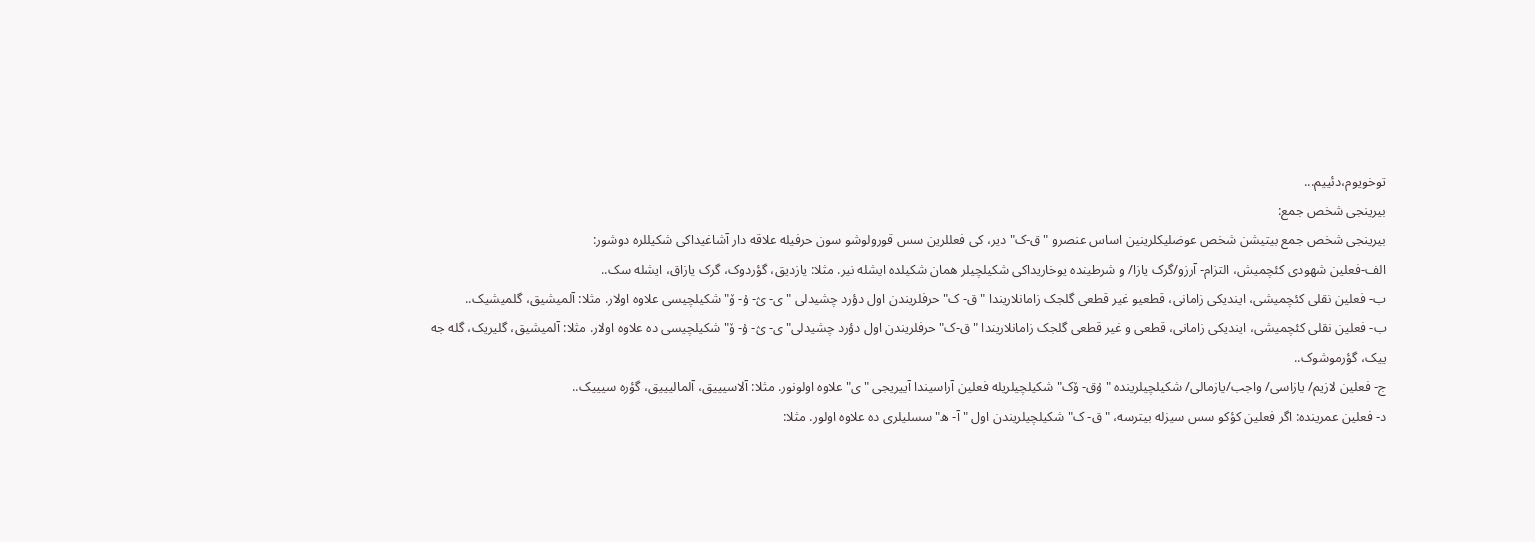توخویوم،دئییم...
بیرینجی شخص جمع:
بیرینجی شخص جمع بیتیشن شخص عوضلیکلرینین اساس عنصرو "ق-ک" دیر، کی فعللرین سس قورولوشو سون حرفیله علاقه دار آشاغیداکی شکیللره دوشور:
الف-فعلین شهودی کئچمیش، التزام- آرزو/گرک یازا/ و شرطینده یوخاریداکی شکیلچیلر همان شکیلده ایشله نیر. مثلا: یازدیق، گؤردوک، گرک یازاق، ایشله سک..
ب- فعلین نقلی کئچمیشی، ایندیکی زامانی، قطعیو غیر قطعی گلجک زامانلاریندا "ق- ک" حرفلریندن اول دؤرد چشیدلی "ی- ؽ- ۇ- ۆ" شکیلچیسی علاوه اولار. مثلا: آلمیشیق، گلمیشیک..
ب- فعلین نقلی کئچمیشی، ایندیکی زامانی، قطعی و غیر قطعی گلجک زامانلاریندا "ق-ک" حرفلریندن اول دؤرد چشیدلی"ی- ؽ- ۇ- ۆ" شکیلچیسی ده علاوه اولار. مثلا: آلمیشیق، گلیریک، گله جه ییک، گؤرموشوک..
ج- فعلین لازیم/ یازاسی/ واجب/یازمالی/ شکیلچیلرینده " ۇق- ۆک" شکیلچیلریله فعلین آراسیندا آییریجی "ی" علاوه اولونور. مثلا: آلاسیییق، آلمالیییق، گؤره سیییک..
د- فعلین عمرینده: اگر فعلین کؤکو سس سیزله بیترسه، "ق- ک" شکیلچیلریندن اول " آ- ه" سسلیلری ده علاوه اولور. مثلا: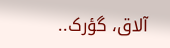آلاق، گؤرک..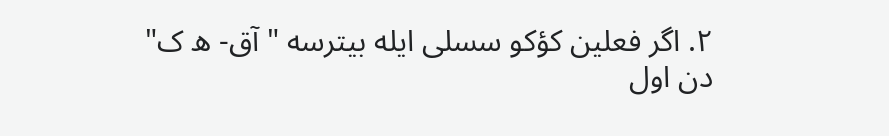٢. اگر فعلین کؤکو سسلی ایله بیترسه "آق- ه ک" دن اول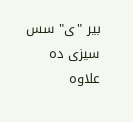بیر "ی" سس سیزی ده علاوه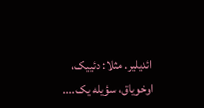ائدیلیر. مثلا: دئییک، اوخویاق، سؤیله یک....